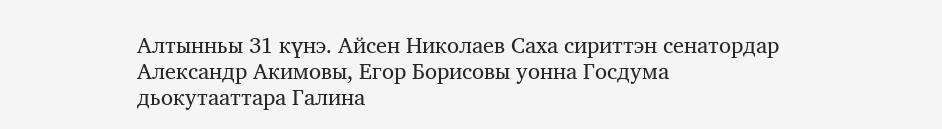Алтынньы 31 күнэ. Айсен Николаев Саха сириттэн сенатордар Александр Акимовы, Егор Борисовы уонна Госдума дьокутааттара Галина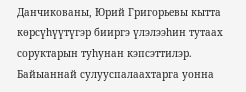Данчикованы, Юрий Григорьевы кытта көрсүһүүтүгэр бииргэ үлэлээһин тутаах соруктарын туһунан кэпсэттилэр. Байыаннай сулууспалаахтарга уонна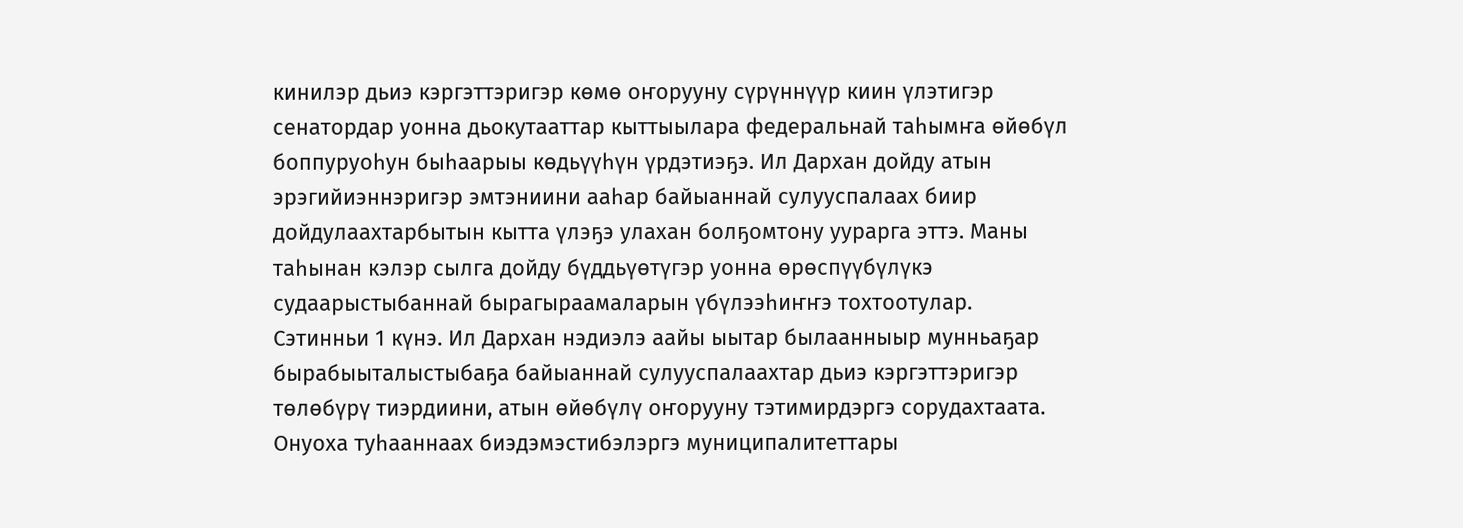кинилэр дьиэ кэргэттэригэр көмө оҥорууну сүрүннүүр киин үлэтигэр сенатордар уонна дьокутааттар кыттыылара федеральнай таһымҥа өйөбүл боппуруоһун быһаарыы көдьүүһүн үрдэтиэҕэ. Ил Дархан дойду атын эрэгийиэннэригэр эмтэниини ааһар байыаннай сулууспалаах биир дойдулаахтарбытын кытта үлэҕэ улахан болҕомтону уурарга эттэ. Маны таһынан кэлэр сылга дойду бүддьүөтүгэр уонна өрөспүүбүлүкэ судаарыстыбаннай бырагыраамаларын үбүлээһиҥҥэ тохтоотулар.
Сэтинньи 1 күнэ. Ил Дархан нэдиэлэ аайы ыытар былаанныыр мунньаҕар бырабыыталыстыбаҕа байыаннай сулууспалаахтар дьиэ кэргэттэригэр төлөбүрү тиэрдиини, атын өйөбүлү оҥорууну тэтимирдэргэ сорудахтаата. Онуоха туһааннаах биэдэмэстибэлэргэ муниципалитеттары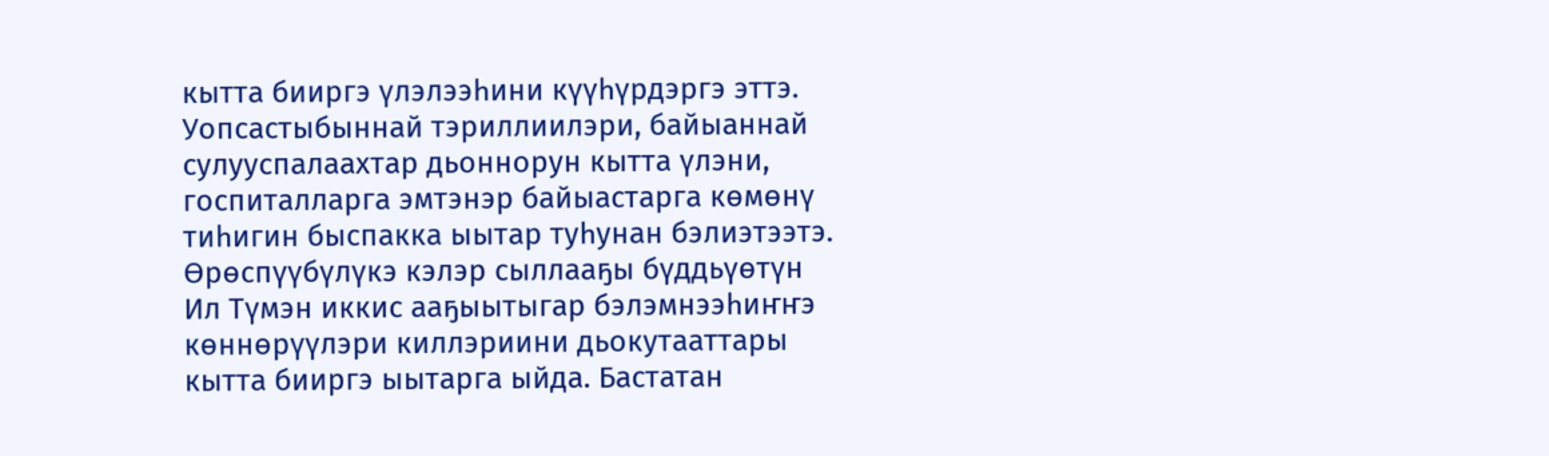кытта бииргэ үлэлээһини күүһүрдэргэ эттэ. Уопсастыбыннай тэриллиилэри, байыаннай сулууспалаахтар дьоннорун кытта үлэни, госпиталларга эмтэнэр байыастарга көмөнү тиһигин быспакка ыытар туһунан бэлиэтээтэ. Өрөспүүбүлүкэ кэлэр сыллааҕы бүддьүөтүн Ил Түмэн иккис ааҕыытыгар бэлэмнээһиҥҥэ көннөрүүлэри киллэриини дьокутааттары кытта бииргэ ыытарга ыйда. Бастатан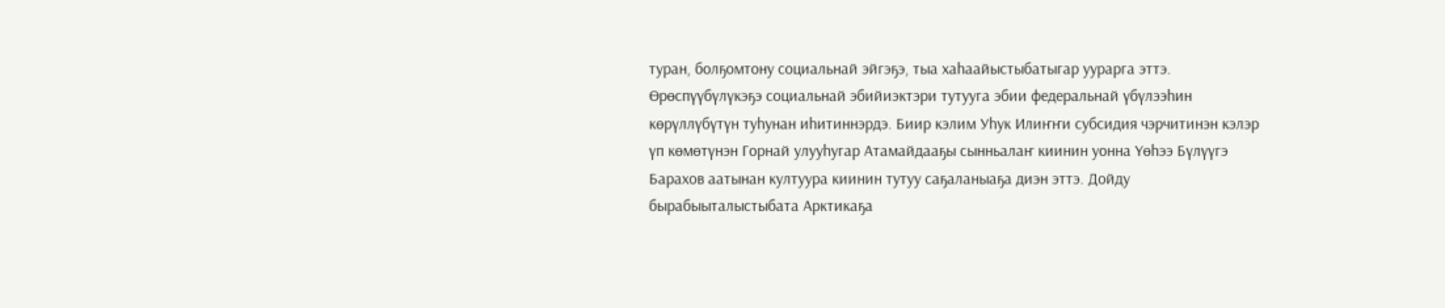туран, болҕомтону социальнай эйгэҕэ, тыа хаһаайыстыбатыгар уурарга эттэ. Өрөспүүбүлүкэҕэ социальнай эбийиэктэри тутууга эбии федеральнай үбүлээһин көрүллүбүтүн туһунан иһитиннэрдэ. Биир кэлим Уһук Илиҥҥи субсидия чэрчитинэн кэлэр үп көмөтүнэн Горнай улууһугар Атамайдааҕы сынньалаҥ киинин уонна Үөһээ Бүлүүгэ Барахов аатынан култуура киинин тутуу саҕаланыаҕа диэн эттэ. Дойду бырабыыталыстыбата Арктикаҕа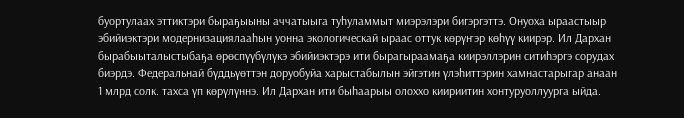буортулаах эттиктэри быраҕыыны аччатыыга туһуламмыт миэрэлэри бигэргэттэ. Онуоха ыраастыыр эбийиэктэри модернизациялааһын уонна экологическай ыраас оттук көрүҥэр көһүү киирэр. Ил Дархан бырабыыталыстыбаҕа өрөспүүбүлүкэ эбийиэктэрэ ити бырагыраамаҕа киирэллэрин ситиһэргэ сорудах биэрдэ. Федеральнай бүддьүөттэн доруобуйа харыстабылын эйгэтин үлэһиттэрин хамнастарыгар анаан 1 млрд солк. тахса үп көрүлүннэ. Ил Дархан ити быһаарыы олоххо киириитин хонтуруоллуурга ыйда.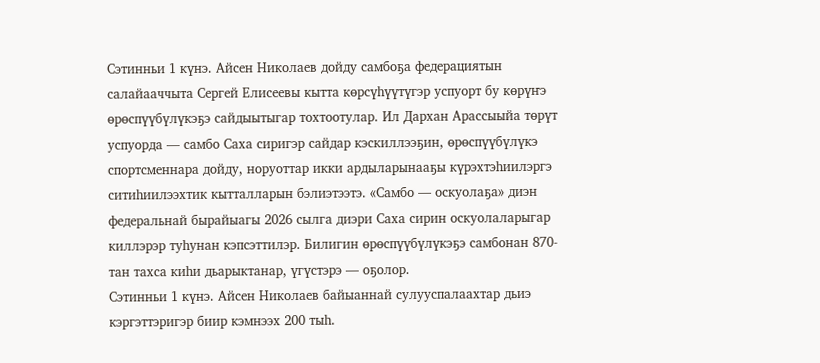Сэтинньи 1 күнэ. Айсен Николаев дойду самбоҕа федерациятын салайааччыта Сергей Елисеевы кытта көрсүһүүтүгэр успуорт бу көрүҥэ өрөспүүбүлүкэҕэ сайдыытыгар тохтоотулар. Ил Дархан Арассыыйа төрүт успуорда — самбо Саха сиригэр сайдар кэскиллээҕин, өрөспүүбүлүкэ спортсменнара дойду, норуоттар икки ардыларынааҕы күрэхтэһиилэргэ ситиһиилээхтик кытталларын бэлиэтээтэ. «Самбо — оскуолаҕа» диэн федеральнай бырайыагы 2026 сылга диэри Саха сирин оскуолаларыгар киллэрэр туһунан кэпсэттилэр. Билигин өрөспүүбүлүкэҕэ самбонан 870-тан тахса киһи дьарыктанар, үгүстэрэ — оҕолор.
Сэтинньи 1 күнэ. Айсен Николаев байыаннай сулууспалаахтар дьиэ кэргэттэригэр биир кэмнээх 200 тыһ.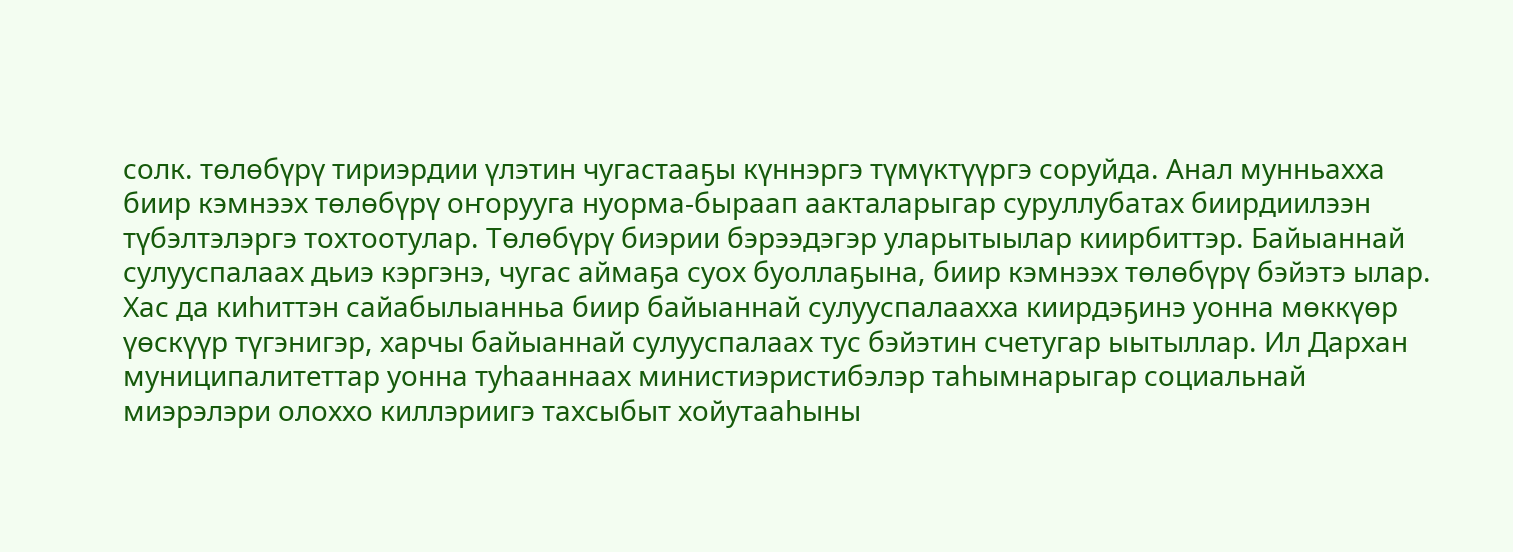солк. төлөбүрү тириэрдии үлэтин чугастааҕы күннэргэ түмүктүүргэ соруйда. Анал мунньахха биир кэмнээх төлөбүрү оҥорууга нуорма-быраап аакталарыгар суруллубатах биирдиилээн түбэлтэлэргэ тохтоотулар. Төлөбүрү биэрии бэрээдэгэр уларытыылар киирбиттэр. Байыаннай сулууспалаах дьиэ кэргэнэ, чугас аймаҕа суох буоллаҕына, биир кэмнээх төлөбүрү бэйэтэ ылар. Хас да киһиттэн сайабылыанньа биир байыаннай сулууспалаахха киирдэҕинэ уонна мөккүөр үөскүүр түгэнигэр, харчы байыаннай сулууспалаах тус бэйэтин счетугар ыытыллар. Ил Дархан муниципалитеттар уонна туһааннаах министиэристибэлэр таһымнарыгар социальнай миэрэлэри олоххо киллэриигэ тахсыбыт хойутааһыны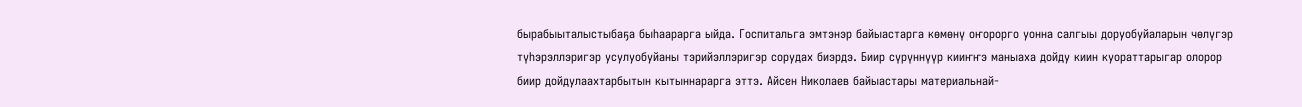бырабыыталыстыбаҕа быһаарарга ыйда. Госпитальга эмтэнэр байыастарга көмөнү оҥорорго уонна салгыы доруобуйаларын чөлүгэр түһэрэллэригэр усулуобуйаны тэрийэллэригэр сорудах биэрдэ. Биир сүрүннүүр кииҥҥэ маныаха дойду киин куораттарыгар олорор биир дойдулаахтарбытын кытыннарарга эттэ. Айсен Николаев байыастары материальнай-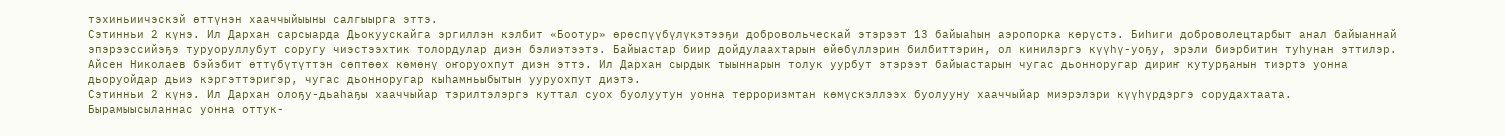тэхиньиичэскэй өттүнэн хааччыйыыны салгыырга эттэ.
Сэтинньи 2 күнэ. Ил Дархан сарсыарда Дьокуускайга эргиллэн кэлбит «Боотур» өрөспүүбүлүкэтээҕи добровольческай этэрээт 13 байыаһын аэропорка көрүстэ. Биһиги доброволецтарбыт анал байыаннай эпэрээссийэҕэ туруоруллубут соругу чиэстээхтик толордулар диэн бэлиэтээтэ. Байыастар биир дойдулаахтарын өйөбүллэрин билбиттэрин, ол кинилэргэ күүһү-уоҕу, эрэли биэрбитин туһунан эттилэр. Айсен Николаев бэйэбит өттүбүтүттэн сөптөөх көмөнү оҥоруохпут диэн эттэ. Ил Дархан сырдык тыыннарын толук уурбут этэрээт байыастарын чугас дьонноругар дириҥ кутурҕанын тиэртэ уонна дьоруойдар дьиэ кэргэттэригэр, чугас дьонноругар кыһамньыбытын ууруохпут диэтэ.
Сэтинньи 2 күнэ. Ил Дархан олоҕу-дьаһаҕы хааччыйар тэрилтэлэргэ куттал суох буолуутун уонна терроризмтан көмүскэллээх буолууну хааччыйар миэрэлэри күүһүрдэргэ сорудахтаата. Бырамыысыланнас уонна оттук-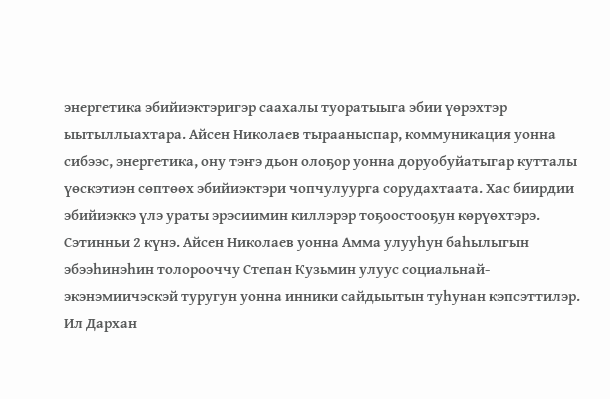энергетика эбийиэктэригэр саахалы туоратыыга эбии үөрэхтэр ыытыллыахтара. Айсен Николаев тырааныспар, коммуникация уонна сибээс, энергетика, ону тэҥэ дьон олоҕор уонна доруобуйатыгар кутталы үөскэтиэн сөптөөх эбийиэктэри чопчулуурга сорудахтаата. Хас биирдии эбийиэккэ үлэ ураты эрэсиимин киллэрэр тоҕоостооҕун көрүөхтэрэ.
Сэтинньи 2 күнэ. Айсен Николаев уонна Амма улууһун баһылыгын эбээһинэһин толорооччу Степан Кузьмин улуус социальнай-экэнэмиичэскэй туругун уонна инники сайдыытын туһунан кэпсэттилэр. Ил Дархан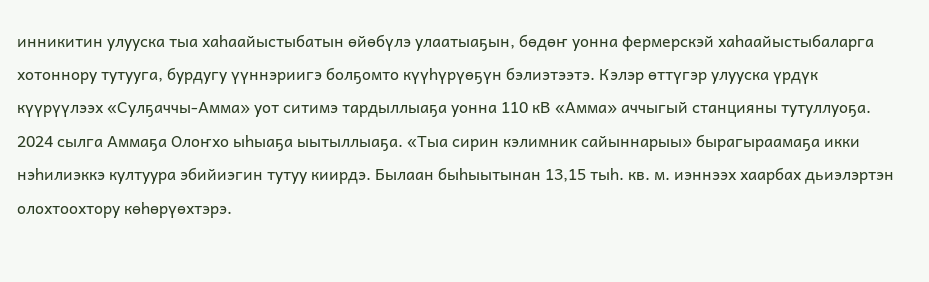инникитин улууска тыа хаһаайыстыбатын өйөбүлэ улаатыаҕын, бөдөҥ уонна фермерскэй хаһаайыстыбаларга хотоннору тутууга, бурдугу үүннэриигэ болҕомто күүһүрүөҕүн бэлиэтээтэ. Кэлэр өттүгэр улууска үрдүк күүрүүлээх «Сулҕаччы-Амма» уот ситимэ тардыллыаҕа уонна 110 кВ «Амма» аччыгый станцияны тутуллуоҕа. 2024 сылга Аммаҕа Олоҥхо ыһыаҕа ыытыллыаҕа. «Тыа сирин кэлимник сайыннарыы» бырагыраамаҕа икки нэһилиэккэ култуура эбийиэгин тутуу киирдэ. Былаан быһыытынан 13,15 тыһ. кв. м. иэннээх хаарбах дьиэлэртэн олохтоохтору көһөрүөхтэрэ.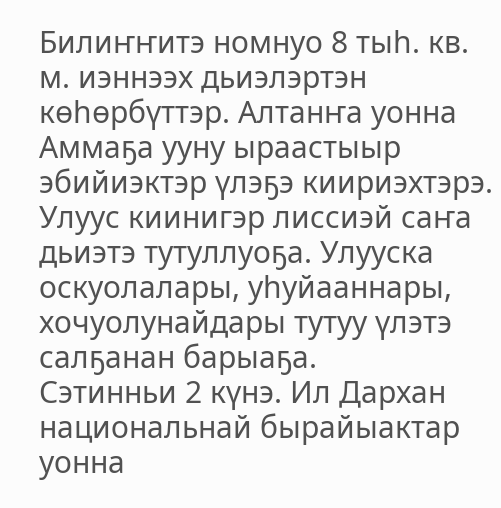Билиҥҥитэ номнуо 8 тыһ. кв. м. иэннээх дьиэлэртэн көһөрбүттэр. Алтанҥа уонна Аммаҕа ууну ыраастыыр эбийиэктэр үлэҕэ киириэхтэрэ. Улуус киинигэр лиссиэй саҥа дьиэтэ тутуллуоҕа. Улууска оскуолалары, уһуйааннары, хочуолунайдары тутуу үлэтэ салҕанан барыаҕа.
Сэтинньи 2 күнэ. Ил Дархан национальнай бырайыактар уонна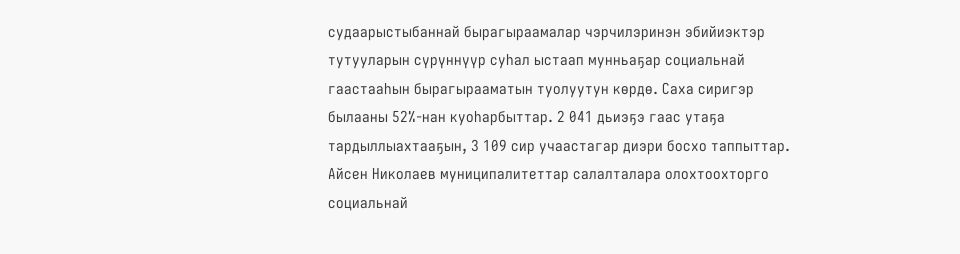судаарыстыбаннай бырагыраамалар чэрчилэринэн эбийиэктэр тутууларын сүрүннүүр суһал ыстаап мунньаҕар социальнай гаастааһын бырагырааматын туолуутун көрдө. Саха сиригэр былааны 52%-нан куоһарбыттар. 2 041 дьиэҕэ гаас утаҕа тардыллыахтааҕын, 3 109 сир учаастагар диэри босхо таппыттар. Айсен Николаев муниципалитеттар салалталара олохтоохторго социальнай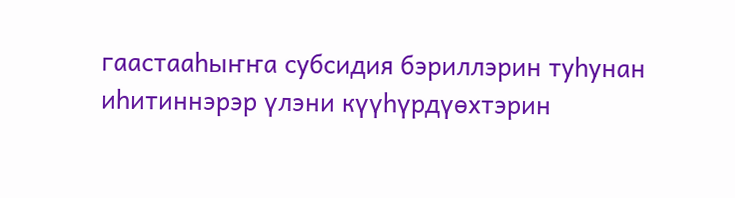гаастааһыҥҥа субсидия бэриллэрин туһунан иһитиннэрэр үлэни күүһүрдүөхтэрин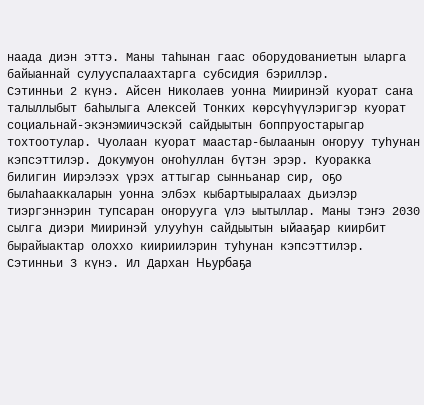наада диэн эттэ. Маны таһынан гаас оборудованиетын ыларга байыаннай сулууспалаахтарга субсидия бэриллэр.
Сэтинньи 2 күнэ. Айсен Николаев уонна Мииринэй куорат саҥа талыллыбыт баһылыга Алексей Тонких көрсүһүүлэригэр куорат социальнай-экэнэмиичэскэй сайдыытын боппруостарыгар тохтоотулар. Чуолаан куорат маастар-былаанын оҥоруу туһунан кэпсэттилэр. Докумуон оҥоһуллан бүтэн эрэр. Куоракка билигин Иирэлээх үрэх аттыгар сынньанар сир, оҕо былаһааккаларын уонна элбэх кыбартыыралаах дьиэлэр тиэргэннэрин тупсаран оҥорууга үлэ ыытыллар. Маны тэҥэ 2030 сылга диэри Мииринэй улууһун сайдыытын ыйааҕар киирбит бырайыактар олоххо киириилэрин туһунан кэпсэттилэр.
Сэтинньи 3 күнэ. Ил Дархан Ньурбаҕа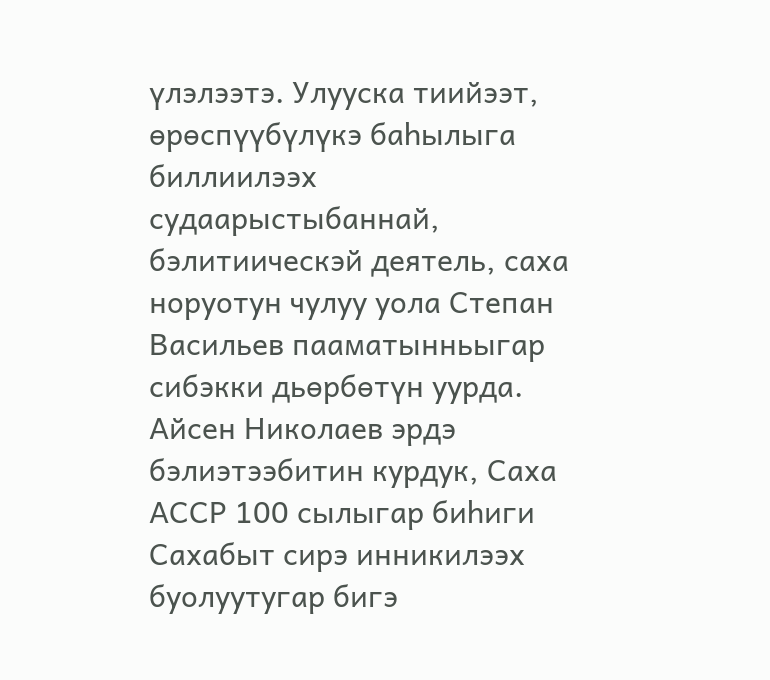үлэлээтэ. Улууска тиийээт, өрөспүүбүлүкэ баһылыга биллиилээх судаарыстыбаннай, бэлитиическэй деятель, саха норуотун чулуу уола Степан Васильев пааматынньыгар сибэкки дьөрбөтүн уурда. Айсен Николаев эрдэ бэлиэтээбитин курдук, Саха АССР 100 сылыгар биһиги Сахабыт сирэ инникилээх буолуутугар бигэ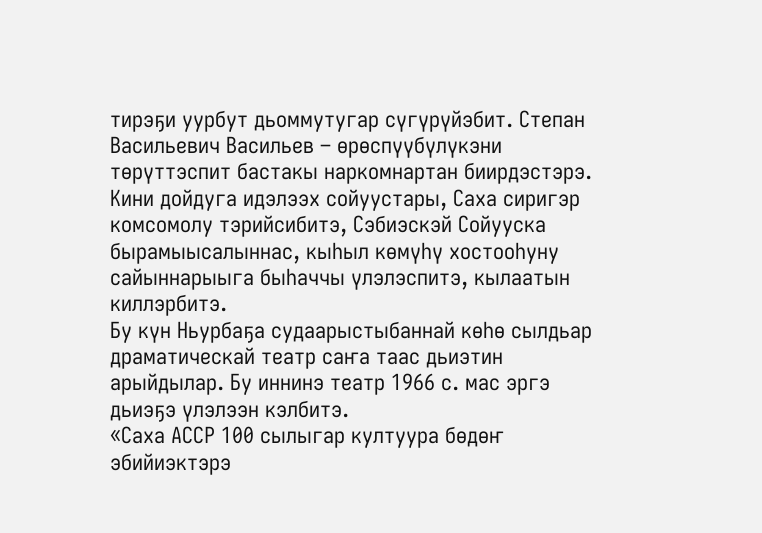тирэҕи уурбут дьоммутугар сүгүрүйэбит. Степан Васильевич Васильев – өрөспүүбүлүкэни төрүттэспит бастакы наркомнартан биирдэстэрэ. Кини дойдуга идэлээх сойуустары, Саха сиригэр комсомолу тэрийсибитэ, Сэбиэскэй Сойууска бырамыысалыннас, кыһыл көмүһү хостооһуну сайыннарыыга быһаччы үлэлэспитэ, кылаатын киллэрбитэ.
Бу күн Ньурбаҕа судаарыстыбаннай көһө сылдьар драматическай театр саҥа таас дьиэтин арыйдылар. Бу иннинэ театр 1966 с. мас эргэ дьиэҕэ үлэлээн кэлбитэ.
«Саха АССР 100 сылыгар култуура бөдөҥ эбийиэктэрэ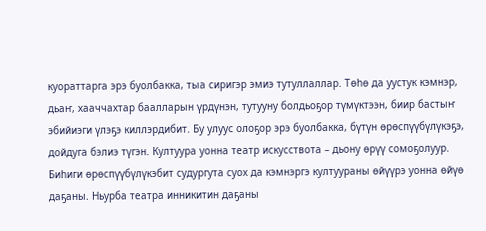куораттарга эрэ буолбакка, тыа сиригэр эмиэ тутуллаллар. Төһө да уустук кэмнэр, дьаҥ, хааччахтар баалларын үрдүнэн, тутууну болдьоҕор түмүктээн, биир бастыҥ эбийиэги үлэҕэ киллэрдибит. Бу улуус олоҕор эрэ буолбакка, бүтүн өрөспүүбүлүкэҕэ, дойдуга бэлиэ түгэн. Култуура уонна театр искусствота – дьону өрүү сомоҕолуур. Биһиги өрөспүүбүлүкэбит судургута суох да кэмнэргэ култуураны өйүүрэ уонна өйүө даҕаны. Ньурба театра инникитин даҕаны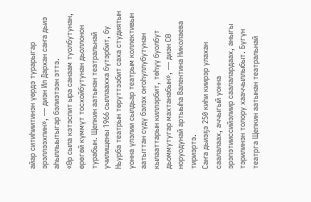айар ситиһиитинэн үөрдэ турарыгар эрэллээхпин», — диэн Ил Дархан саҥа дьиэ аһыллыытыгар бэлиэтээн эттэ.
«Өр сыла кэтэспит ыра санаам туолбутунан, өрөгөй күммүт тосхойбутунан дьоллонон турабын. Щепкин аатынан театральнай училищены 1966 сыллаахха бүтэрбит, бу Ньурба театрын төрүттээбит саха студиятын уонна үлэлии сылдьар театрым коллективын аатыттан сүдү бэлэх оҥоһуллубутунан кылааттарын киллэрбит, төһүү буолбут дьоммутугар махтанабын», — диэн СӨ норуодунай артыыһа Валентина Николаева тириэртэ.
Саҥа дьиэҕэ 250 киһи киирэр улахан саалалаах, аччыгый уонна эрэпэтииссийэлиир саалалардаах, аныгы тэрилинэн толору хааччыллыбыт. Бүгүн театрга Щепкин аатынан театральнай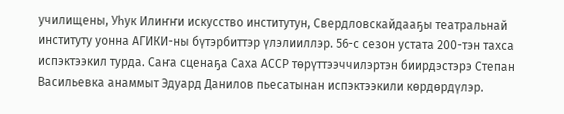училищены, Уһук Илиҥҥи искусство институтун, Свердловскайдааҕы театральнай институту уонна АГИКИ-ны бүтэрбиттэр үлэлииллэр. 56-с сезон устата 200-тэн тахса испэктээкил турда. Саҥа сценаҕа Саха АССР төрүттээччилэртэн биирдэстэрэ Степан Васильевка анаммыт Эдуард Данилов пьесатынан испэктээкили көрдөрдүлэр.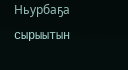Ньурбаҕа сырыытын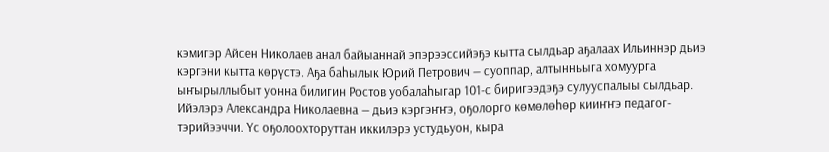кэмигэр Айсен Николаев анал байыаннай эпэрээссийэҕэ кытта сылдьар аҕалаах Ильиннэр дьиэ кэргэни кытта көрүстэ. Аҕа баһылык Юрий Петрович — суоппар, алтынньыга хомуурга ыҥырыллыбыт уонна билигин Ростов уобалаһыгар 101-с биригээдэҕэ сулууспалыы сылдьар. Ийэлэрэ Александра Николаевна — дьиэ кэргэҥҥэ, оҕолорго көмөлөһөр кииҥҥэ педагог-тэрийээччи. Үс оҕолоохторуттан иккилэрэ устудьуон, кыра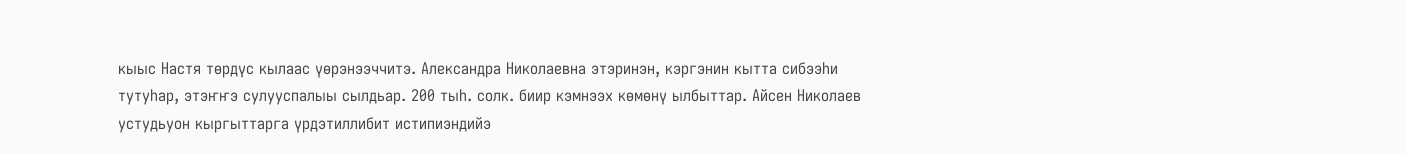кыыс Настя төрдүс кылаас үөрэнээччитэ. Александра Николаевна этэринэн, кэргэнин кытта сибээһи тутуһар, этэҥҥэ сулууспалыы сылдьар. 200 тыһ. солк. биир кэмнээх көмөнү ылбыттар. Айсен Николаев устудьуон кыргыттарга үрдэтиллибит истипиэндийэ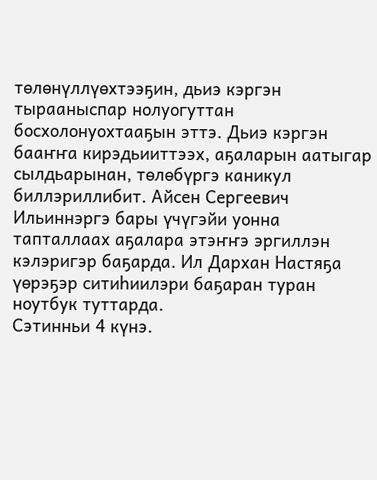төлөнүллүөхтээҕин, дьиэ кэргэн тырааныспар нолуогуттан босхолонуохтааҕын эттэ. Дьиэ кэргэн бааҥҥа кирэдьииттээх, аҕаларын аатыгар сылдьарынан, төлөбүргэ каникул биллэриллибит. Айсен Сергеевич Ильиннэргэ бары үчүгэйи уонна тапталлаах аҕалара этэҥҥэ эргиллэн кэлэригэр баҕарда. Ил Дархан Настяҕа үөрэҕэр ситиһиилэри баҕаран туран ноутбук туттарда.
Сэтинньи 4 күнэ.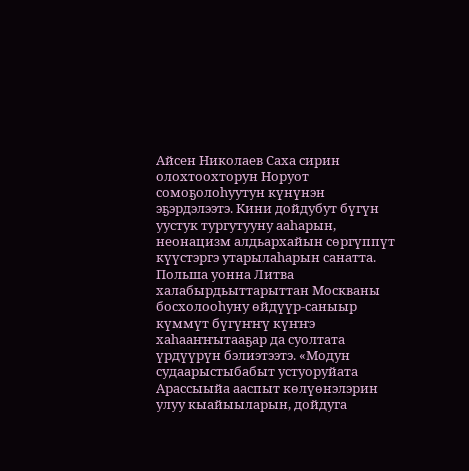Айсен Николаев Саха сирин олохтоохторун Норуот сомоҕолоһуутун күнүнэн эҕэрдэлээтэ. Кини дойдубут бүгүн уустук тургутууну ааһарын, неонацизм алдьархайын сөргүппүт күүстэргэ утарылаһарын санатта. Польша уонна Литва халабырдьыттарыттан Москваны босхолооһуну өйдүүр-саныыр күммүт бүгүҥҥү күҥҥэ хаһааҥҥытааҕар да суолтата үрдүүрүн бэлиэтээтэ. «Модун судаарыстыбабыт устуоруйата Арассыыйа ааспыт көлүөнэлэрин улуу кыайыыларын, дойдуга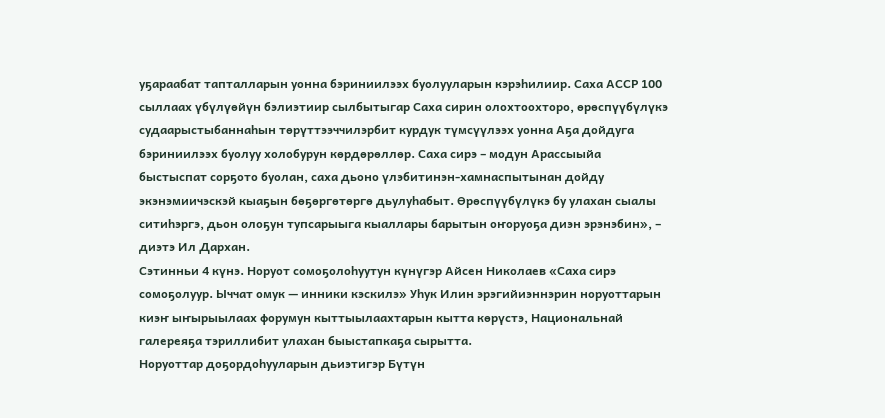уҕараабат тапталларын уонна бэриниилээх буолууларын кэрэһилиир. Саха АССР 100 сыллаах үбүлүөйүн бэлиэтиир сылбытыгар Саха сирин олохтоохторо, өрөспүүбүлүкэ судаарыстыбаннаһын төрүттээччилэрбит курдук түмсүүлээх уонна Аҕа дойдуга бэриниилээх буолуу холобурун көрдөрөллөр. Саха сирэ – модун Арассыыйа быстыспат сорҕото буолан, саха дьоно үлэбитинэн-хамнаспытынан дойду экэнэмиичэскэй кыаҕын бөҕөргөтөргө дьулуһабыт. Өрөспүүбүлүкэ бу улахан сыалы ситиһэргэ, дьон олоҕун тупсарыыга кыаллары барытын оҥоруоҕа диэн эрэнэбин», – диэтэ Ил Дархан.
Сэтинньи 4 күнэ. Норуот сомоҕолоһуутун күнүгэр Айсен Николаев «Саха сирэ сомоҕолуур. Ыччат омук — инники кэскилэ» Уһук Илин эрэгийиэннэрин норуоттарын киэҥ ыҥырыылаах форумун кыттыылаахтарын кытта көрүстэ, Национальнай галереяҕа тэриллибит улахан быыстапкаҕа сырытта.
Норуоттар доҕордоһууларын дьиэтигэр Бүтүн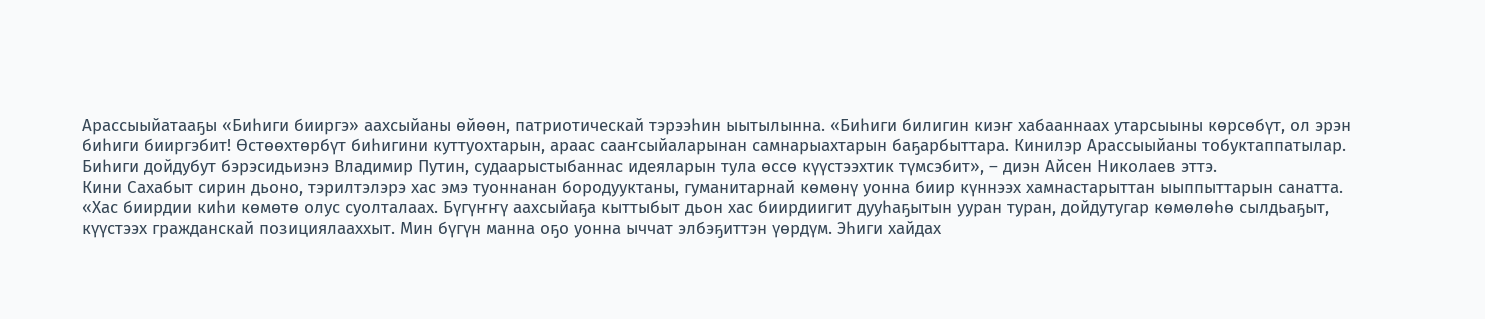Арассыыйатааҕы «Биһиги бииргэ» аахсыйаны өйөөн, патриотическай тэрээһин ыытылынна. «Биһиги билигин киэҥ хабааннаах утарсыыны көрсөбүт, ол эрэн биһиги бииргэбит! Өстөөхтөрбүт биһигини куттуохтарын, араас сааҥсыйаларынан самнарыахтарын баҕарбыттара. Кинилэр Арассыыйаны тобуктаппатылар. Биһиги дойдубут бэрэсидьиэнэ Владимир Путин, судаарыстыбаннас идеяларын тула өссө күүстээхтик түмсэбит», – диэн Айсен Николаев эттэ.
Кини Сахабыт сирин дьоно, тэрилтэлэрэ хас эмэ туоннанан бородууктаны, гуманитарнай көмөнү уонна биир күннээх хамнастарыттан ыыппыттарын санатта.
«Хас биирдии киһи көмөтө олус суолталаах. Бүгүҥҥү аахсыйаҕа кыттыбыт дьон хас биирдиигит дууһаҕытын ууран туран, дойдутугар көмөлөһө сылдьаҕыт, күүстээх гражданскай позициялааххыт. Мин бүгүн манна оҕо уонна ыччат элбэҕиттэн үөрдүм. Эһиги хайдах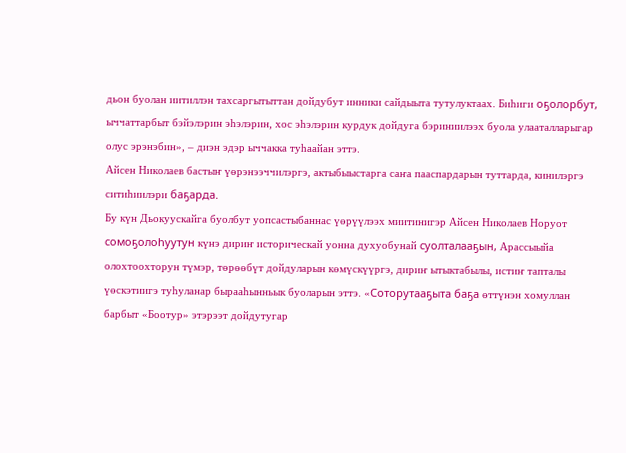дьон буолан иитиллэн тахсаргытыттан дойдубут инники сайдыыта тутулуктаах. Биһиги оҕолорбут, ыччаттарбыт бэйэлэрин эһэлэрин, хос эһэлэрин курдук дойдуга бэриниилээх буола улааталларыгар олус эрэнэбин», – диэн эдэр ыччакка туһаайан эттэ.
Айсен Николаев бастыҥ үөрэнээччилэргэ, актыбыыстарга саҥа пааспардарын туттарда, кинилэргэ ситиһиилэри баҕарда.
Бу күн Дьокуускайга буолбут уопсастыбаннас үөрүүлээх миитинигэр Айсен Николаев Норуот сомоҕолоһуутун күнэ дириҥ историческай уонна духуобунай суолталааҕын, Арассыыйа олохтоохторун түмэр, төрөөбүт дойдуларын көмүскүүргэ, дириҥ ытыктабылы, истиҥ тапталы үөскэтиигэ туһуланар бырааһынньык буоларын эттэ. «Соторутааҕыта баҕа өттүнэн хомуллан барбыт «Боотур» этэрээт дойдутугар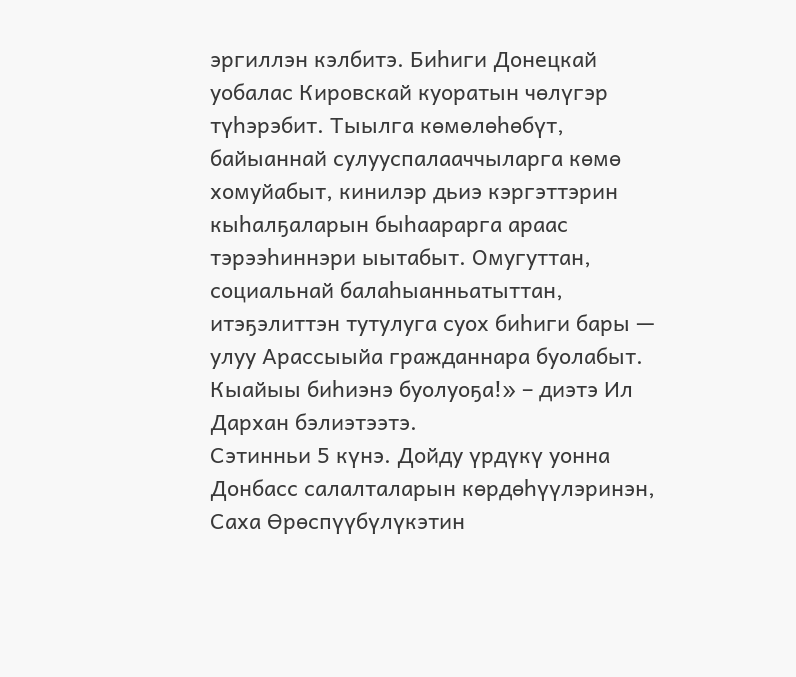эргиллэн кэлбитэ. Биһиги Донецкай уобалас Кировскай куоратын чөлүгэр түһэрэбит. Тыылга көмөлөһөбүт, байыаннай сулууспалааччыларга көмө хомуйабыт, кинилэр дьиэ кэргэттэрин кыһалҕаларын быһаарарга араас тэрээһиннэри ыытабыт. Омугуттан, социальнай балаһыанньатыттан, итэҕэлиттэн тутулуга суох биһиги бары — улуу Арассыыйа гражданнара буолабыт. Кыайыы биһиэнэ буолуоҕа!» – диэтэ Ил Дархан бэлиэтээтэ.
Сэтинньи 5 күнэ. Дойду үрдүкү уонна Донбасс салалталарын көрдөһүүлэринэн, Саха Өрөспүүбүлүкэтин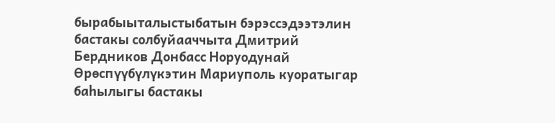бырабыыталыстыбатын бэрэссэдээтэлин бастакы солбуйааччыта Дмитрий Бердников Донбасс Норуодунай Өрөспүүбүлүкэтин Мариуполь куоратыгар баһылыгы бастакы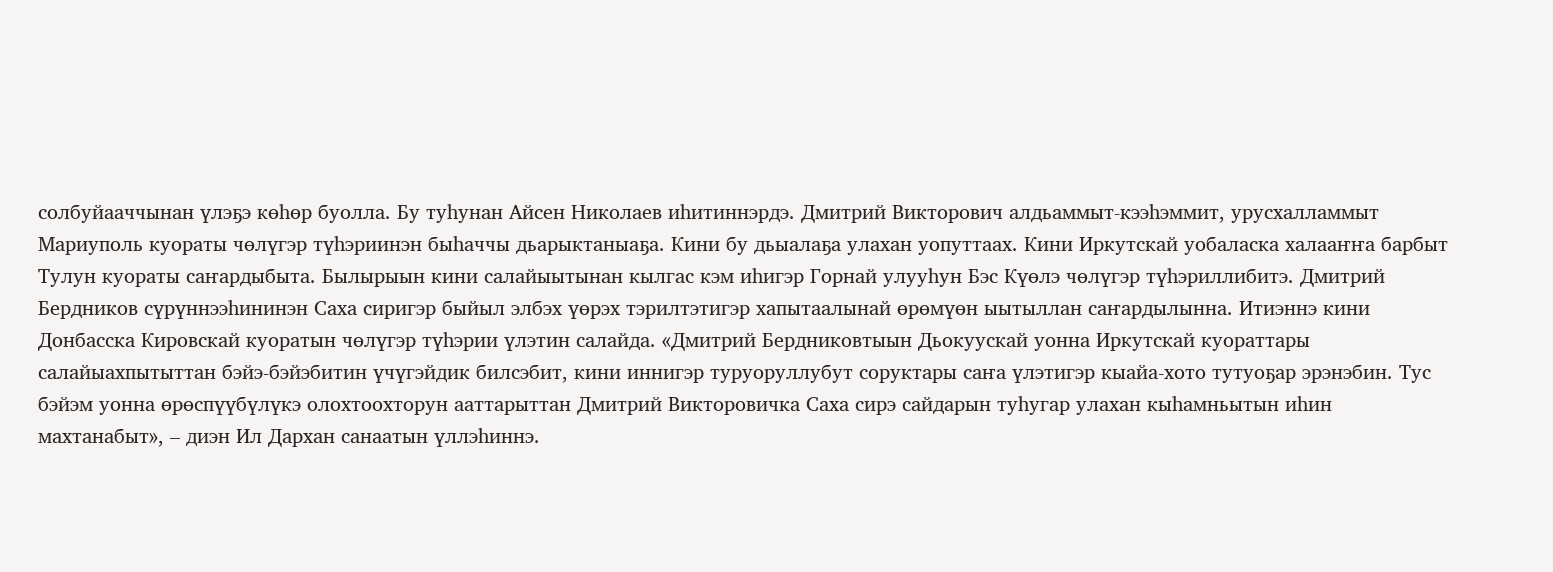солбуйааччынан үлэҕэ көһөр буолла. Бу туһунан Айсен Николаев иһитиннэрдэ. Дмитрий Викторович алдьаммыт-кээһэммит, урусхалламмыт Мариуполь куораты чөлүгэр түһэриинэн быһаччы дьарыктаныаҕа. Кини бу дьыалаҕа улахан уопуттаах. Кини Иркутскай уобаласка халааҥҥа барбыт Тулун куораты саҥардыбыта. Былырыын кини салайыытынан кылгас кэм иһигэр Горнай улууһун Бэс Күөлэ чөлүгэр түһэриллибитэ. Дмитрий Бердников сүрүннээһининэн Саха сиригэр быйыл элбэх үөрэх тэрилтэтигэр хапытаалынай өрөмүөн ыытыллан саҥардылынна. Итиэннэ кини Донбасска Кировскай куоратын чөлүгэр түһэрии үлэтин салайда. «Дмитрий Бердниковтыын Дьокуускай уонна Иркутскай куораттары салайыахпытыттан бэйэ-бэйэбитин үчүгэйдик билсэбит, кини иннигэр туруоруллубут соруктары саҥа үлэтигэр кыайа-хото тутуоҕар эрэнэбин. Тус бэйэм уонна өрөспүүбүлүкэ олохтоохторун ааттарыттан Дмитрий Викторовичка Саха сирэ сайдарын туһугар улахан кыһамньытын иһин махтанабыт», – диэн Ил Дархан санаатын үллэһиннэ.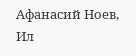Афанасий Ноев, Ил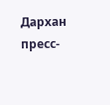Дархан пресс-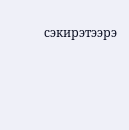сэкирэтээрэ